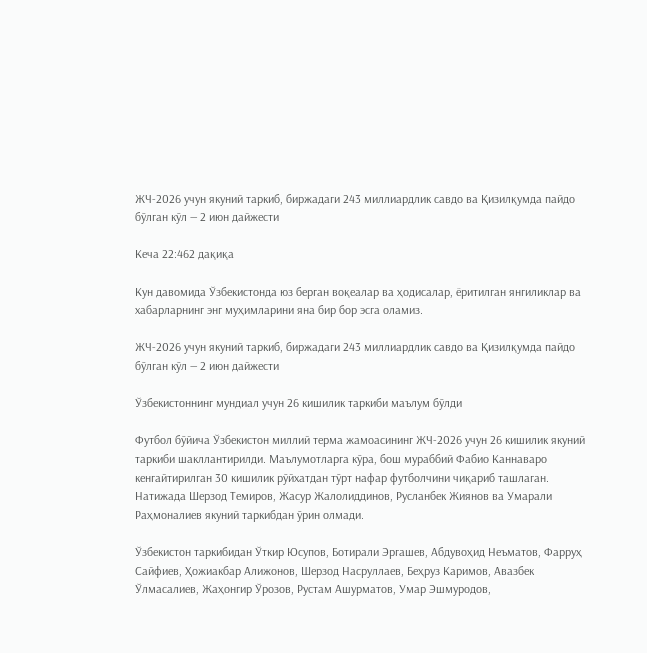ЖЧ-2026 учун якуний таркиб, биржадаги 243 миллиардлик савдо ва Қизилқумда пайдо бўлган кўл — 2 июн дайжести

Кеча 22:462 дақиқа

Кун давомида Ўзбекистонда юз берган воқеалар ва ҳодисалар, ёритилган янгиликлар ва хабарларнинг энг муҳимларини яна бир бор эсга оламиз.

ЖЧ-2026 учун якуний таркиб, биржадаги 243 миллиардлик савдо ва Қизилқумда пайдо бўлган кўл — 2 июн дайжести

Ўзбекистоннинг мундиал учун 26 кишилик таркиби маълум бўлди

Футбол бўйича Ўзбекистон миллий терма жамоасининг ЖЧ-2026 учун 26 кишилик якуний таркиби шакллантирилди. Маълумотларга кўра, бош мураббий Фабио Каннаваро кенгайтирилган 30 кишилик рўйхатдан тўрт нафар футболчини чиқариб ташлаган. Натижада Шерзод Темиров, Жасур Жалолиддинов, Русланбек Жиянов ва Умарали Раҳмоналиев якуний таркибдан ўрин олмади.

Ўзбекистон таркибидан Ўткир Юсупов, Ботирали Эргашев, Абдувоҳид Неъматов, Фарруҳ Сайфиев, Ҳожиакбар Алижонов, Шерзод Насруллаев, Беҳруз Каримов, Авазбек Ўлмасалиев, Жаҳонгир Ўрозов, Рустам Ашурматов, Умар Эшмуродов,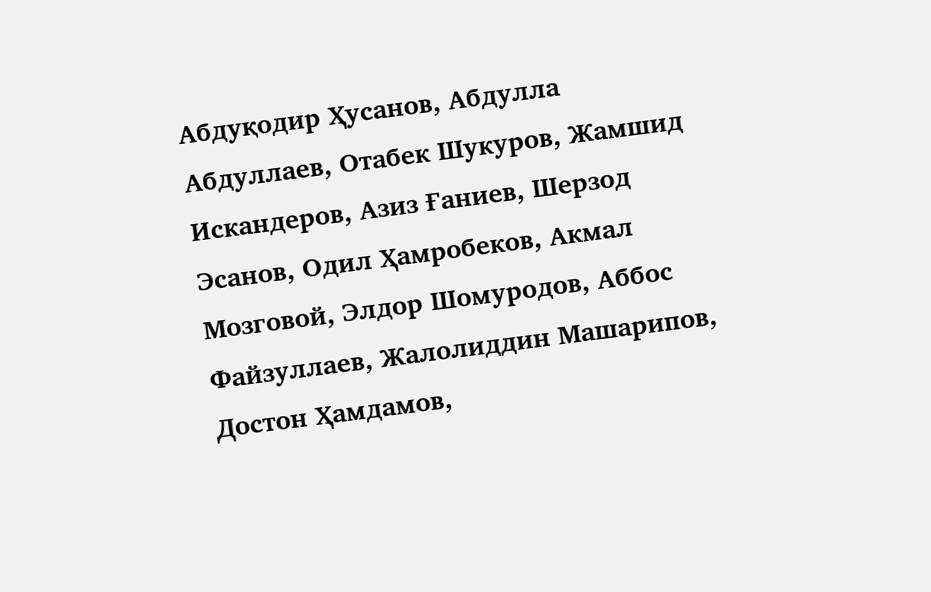Абдуқодир Ҳусанов, Абдулла Абдуллаев, Отабек Шукуров, Жамшид Искандеров, Азиз Ғаниев, Шерзод Эсанов, Одил Ҳамробеков, Акмал Мозговой, Элдор Шомуродов, Аббос Файзуллаев, Жалолиддин Машарипов, Достон Ҳамдамов,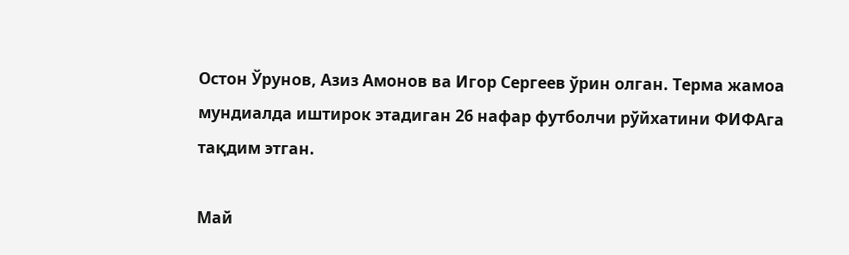Остон Ўрунов, Азиз Амонов ва Игор Сергеев ўрин олган. Терма жамоа мундиалда иштирок этадиган 26 нафар футболчи рўйхатини ФИФАга тақдим этган.

Май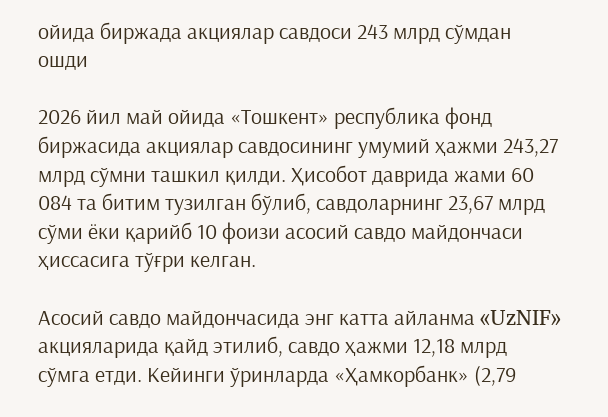ойида биржада акциялар савдоси 243 млрд сўмдан ошди

2026 йил май ойида «Тошкент» республика фонд биржасида акциялар савдосининг умумий ҳажми 243,27 млрд сўмни ташкил қилди. Ҳисобот даврида жами 60 084 та битим тузилган бўлиб, савдоларнинг 23,67 млрд сўми ёки қарийб 10 фоизи асосий савдо майдончаси ҳиссасига тўғри келган.

Асосий савдо майдончасида энг катта айланма «UzNIF» акцияларида қайд этилиб, савдо ҳажми 12,18 млрд сўмга етди. Кейинги ўринларда «Ҳамкорбанк» (2,79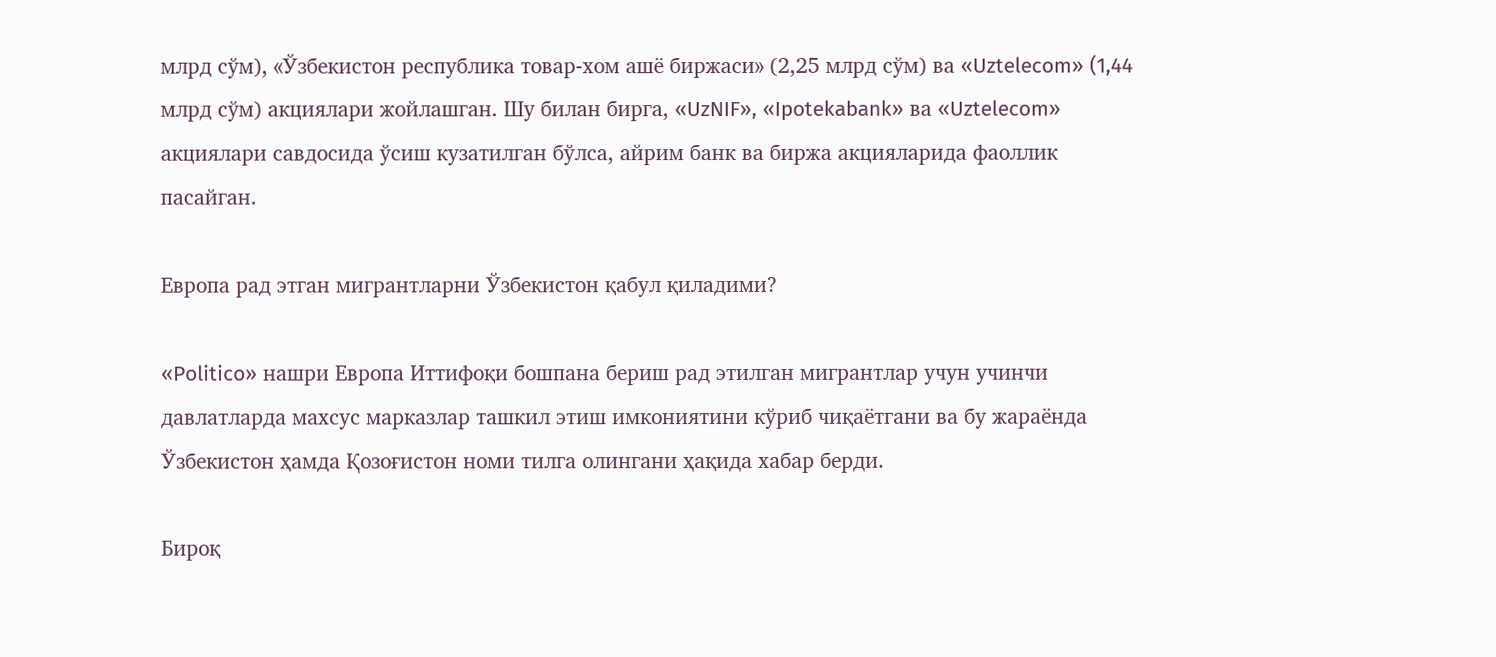млрд сўм), «Ўзбекистон республика товар-хом ашё биржаси» (2,25 млрд сўм) ва «Uztelecom» (1,44 млрд сўм) акциялари жойлашган. Шу билан бирга, «UzNIF», «Ipotekabank» ва «Uztelecom» акциялари савдосида ўсиш кузатилган бўлса, айрим банк ва биржа акцияларида фаоллик пасайган.

Европа рад этган мигрантларни Ўзбекистон қабул қиладими?

«Politico» нашри Европа Иттифоқи бошпана бериш рад этилган мигрантлар учун учинчи давлатларда махсус марказлар ташкил этиш имкониятини кўриб чиқаётгани ва бу жараёнда Ўзбекистон ҳамда Қозоғистон номи тилга олингани ҳақида хабар берди.

Бироқ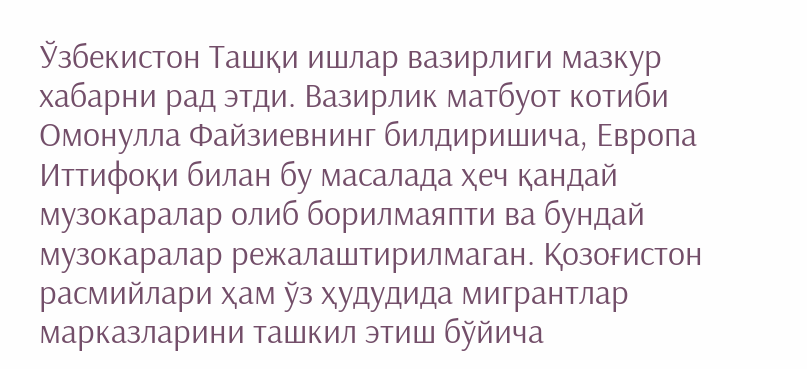Ўзбекистон Ташқи ишлар вазирлиги мазкур хабарни рад этди. Вазирлик матбуот котиби Омонулла Файзиевнинг билдиришича, Европа Иттифоқи билан бу масалада ҳеч қандай музокаралар олиб борилмаяпти ва бундай музокаралар режалаштирилмаган. Қозоғистон расмийлари ҳам ўз ҳудудида мигрантлар марказларини ташкил этиш бўйича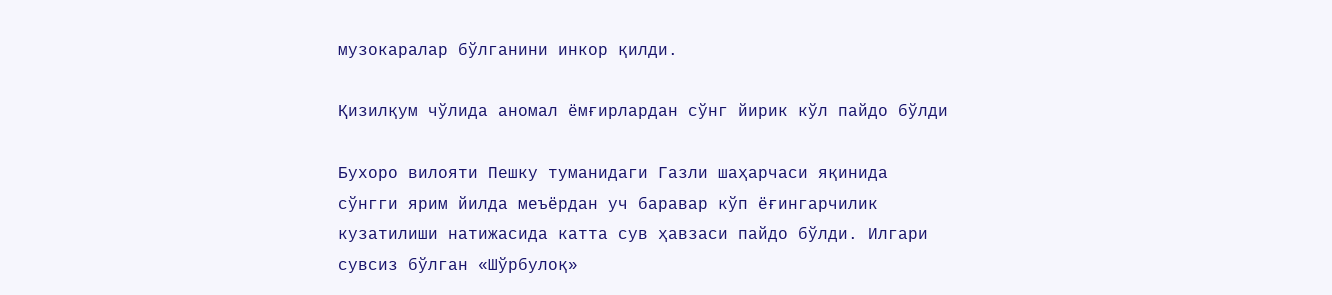музокаралар бўлганини инкор қилди.

Қизилқум чўлида аномал ёмғирлардан сўнг йирик кўл пайдо бўлди

Бухоро вилояти Пешку туманидаги Газли шаҳарчаси яқинида сўнгги ярим йилда меъёрдан уч баравар кўп ёғингарчилик кузатилиши натижасида катта сув ҳавзаси пайдо бўлди. Илгари сувсиз бўлган «Шўрбулоқ»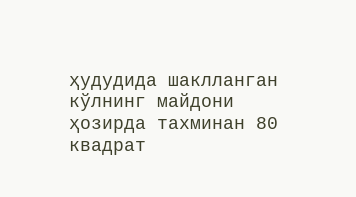ҳудудида шаклланган кўлнинг майдони ҳозирда тахминан 80 квадрат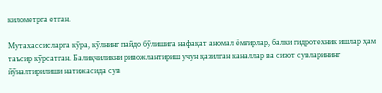километрга етган.

Мутахассисларга кўра, кўлнинг пайдо бўлишига нафақат аномал ёмғирлар, балки гидротехник ишлар ҳам таъсир кўрсатган. Балиқчиликни ривожлантириш учун қазилган каналлар ва сизот сувларининг йўналтирилиши натижасида сув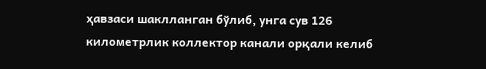ҳавзаси шаклланган бўлиб, унга сув 126 километрлик коллектор канали орқали келиб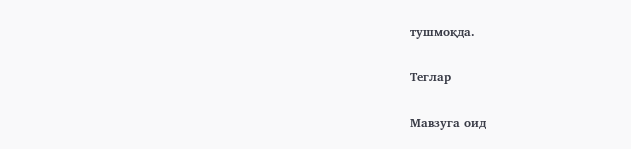тушмоқда.

Теглар

Мавзуга оид